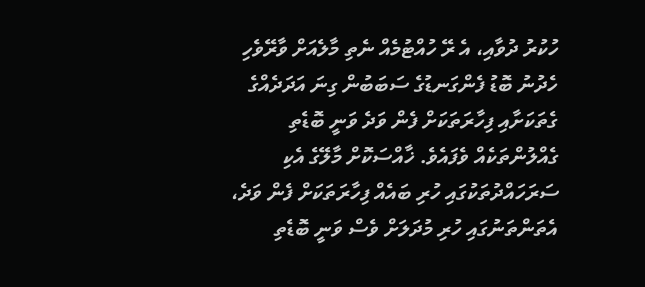ހުކުރު ދުވާއި، އެ ރޭ ހުއްޓުމެއް ނެތި މާލެއަށް ވާރޭވެހި ހެދުނު ބޮޑު ފެންގަނޑުގެ ސަބަބުން ގިނަ އަދަދެއްގެ ގެތަކަށާއި ފިހާރަތަކަށް ފެން ވަދެ ވަނީ ބޮޑެތި ގެއްލުންތަކެއް ވެފައެވެ. ޚާއްސަކޮށް މާލޭގެ އެކި ސަރަހައްދުތަކުގައި ހުރި ބައެއް ފިހާރަތަކަށް ފެން ވަދެ، އެތަންތަނުގައި ހުރި މުދަލަށް ވެސް ވަނީ ބޮޑެތި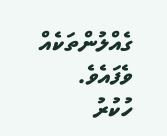ގެއްލުންތަކެއް ވެފައެވެ.
ހުކުރު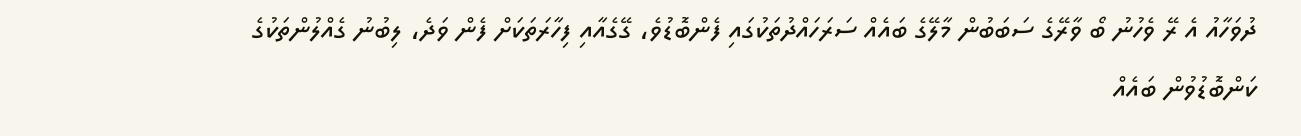ދުވަހާއު އެ ރޭ ވެހުނު ބޯ ވާރޭގެ ސަބަބުން މާލޭގެ ބައެއް ސަރަހައްދުތަކުގައި ފެންބޮޑުވެ، ގޭގެއާއި ފިހާރަތަކަށް ފެން ވަދެ، ލިބުނު ގެއްލުންތަކުގެ ކަންބޮޑުވުން ބައެއް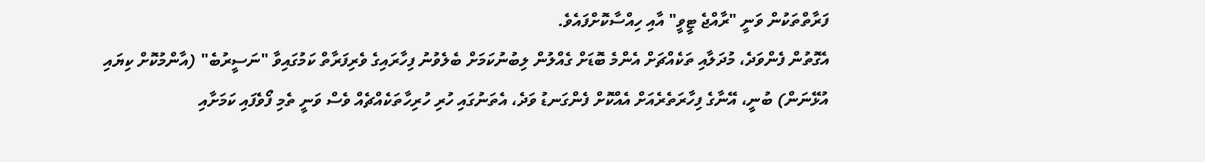ފަރާތްތަކުން ވަނީ "ރާއްޖެ ޓީވީ" އާއި ހިއްސާކޮށްފައެވެ.
އެގޮތުން ފެންވަދެ، މުދަލާއި ތަކެއްޗަށް އެންމެ ބޮޑަށް ގެއްލުން ލިބުނުކަމަށް ބެލެވުނު ފިހާރައިގެ ވެރިފަރާތް ކަމުގައިވާ "ނަސީރުބެ" (އާންމުކޮށް ކިޔައި އުޅޭނަން) ބުނީ، އޭނާގެ ފިހާރަތެރެއަށް އެއްކޮށް ފެންގަނޑު ވަދެ، އެތަނުގައި ހުރި ހުރިހާތަކެއްޗެއް ވެސް ވަނީ ތެމި ފޯވެފައި ކަމަށާއި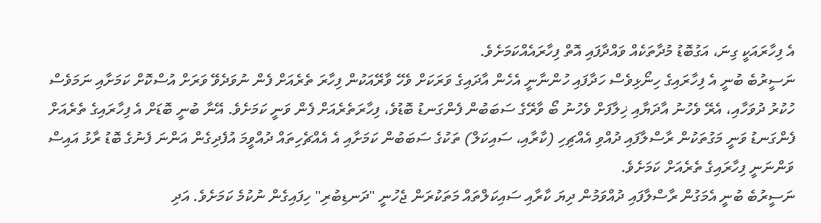އެ ފިހާރައަކީ ގިނަ، އަގުބޮޑު މުދާތަކެއް ވައްދާފައި އޮތް ފިހާރައެއްކަމަށެވެ.
ނަސީރުބެ ބުނީ އެ ފިހާރައިގެ ހިނޯޅިވެސް ހަދާފައި ހުންނާނީ އެހެން އާދައިގެ ވަރަކަށް ވެހޭ ވާރޭއަކުން ފިހާރަ ތެރެއަށް ފެން ނުވަދެވޭ ވަރަށް އުސްކޮށް ކަމަށާއި ނަމަވެސް ހުކުރު ދުވަހާއި، އެރޭ ވެހުނު އާދަޔާއި ޚިލާފަށް ވެހުނު ބޯ ވާރޭގެ ސަބަބުން ފެންގަނޑު ބޮޑުވެ، ފިހާރަތެރެއަށް ފެން ވަނީ ކަމަށެވެ. އޭނާ ބުނީ ބޮޑަށް އެ ފިހާރައިގެ ތެރެއަށް ފެންގަނޑު ވަނީ މަގުތަކުން ރާސްލާފައި ދުއްވި އެއްޗިހި (ކާރާއި، ސައިކަލް) ތަކުގެ ސަބަބުން ކަމަށާއި އެ އެއްޗެހިތައް ދުއްވީމަ އުފެދިގެން އަންނަ ފެނުގެ ބޮޑު ރާޅު އައިސް ވަންނަނީ ފިހާރައިގެ ތެރެއަށް ކަމަށެވެ.
ނަސީރުބެ ބުނީ އެމަގުން ރާސްލާފައި ދުއްވަމުން ދިޔަ ކާރާއި ސައިކަލްތައް މަތަކުރަން ޖެހުނީ "ދަނޑިބުރި" ހިފައިގެން ނުކުމެ ކަމަށެވެ. އަދި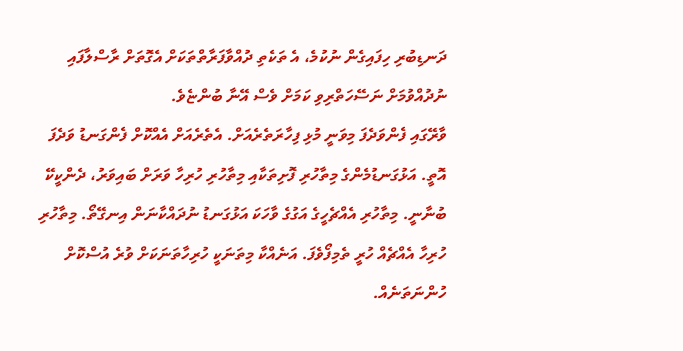ދަނޑިބުރި ހިފައިގެން ނުކުމެ، އެ ތަކެތި ދުއްވާފަރާތްތަކަށް އެގޮތަށް ރާސްލާފައި ނުދުއްވުމަށް ނަސޭހަތްރިވި ކަމަށް ވެސް އޭނާ ބުންޏެވެ.
ވާރޭގައި ފެންވަދެފަ މިވަނީ މުޅި ފިހާރަތެރެއަށް. އެތެރެއަށް އެއްކޮށް ފެންގަނޑު ވަދެފަ އޮތީ. އަޅުގަނޑުމެންގެ މިތާހުރި ފޮށިތަކާއި މިތާހުރި ހުރިހާ ވަރަށް ބައިވަރު، ދެންކީކޭ ބުނާނީ. މިތާހުރި އެއްޗެހީގެ އަގުގެ ވާހަކަ އަޅުގަނޑު ނުދައްކާނަން އިނގޭތޯ. މިތާހުރި ހުރިހާ އެއްޗެއް ހުރީ ތެމިފޯވެފަ. އަނެއްކާ މިތަނަކީ ހުރިހާތަނަކަށް ވުރެ އުސްކޮށް ހުންނަތަނެއް.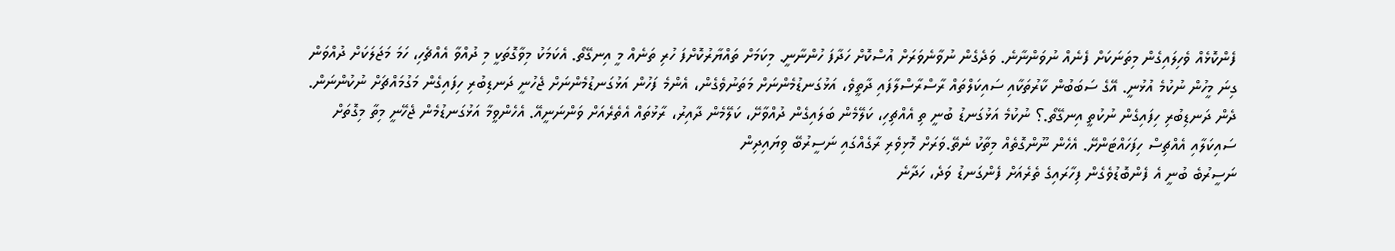ފެންކޮޅެއް ވެހިލައިގެން މިތަނަކަށް ފެނެއް ނުވަންނާނެ. ވަދެގެން ނުވާނެވަރަށް އުސްކޮށް ހަދާފަ ހުންނާނީ. މިކަމަށް ތައްޔާރުކޮށްފަ ހުރި ތަނެއް މީ އިނގޭތޯ. އެކަމަކު މިވާގޮތަކީ މި ދުއްވާ އެއްޗެހި، ހަމަ މަޖަލަކަށް ދުއްވަން ގިނަ މީހުން ނުކުމެ އުޅުނީ. އޭގެ ސަބަބުން ކާރުތަކާއި ސައިކަލްތައް ރާސްރާސްލާފައި ދާތީވެ، އަޅުގަނޑުމެންނަށް މަތަނުވެގެން، އެންމެ ފަހުން އަޅުގަނޑުމެންނަށް ޖެހުނީ ދަނޑިބުރި ހިފައިގެން މަގުމައްޗަށް ނުކުންނަން. ދެން ދަނޑިބުރި ހިފައިގެން ނުކުތީ އިނގޭތޯ.؟ ނުކުމެ އަޅުގަނޑު ބުނީ ތި އެއްޗިހި، ކަލޭމެން ބަލައިގެން ދުއްވާށޭ، ކަލޭމެން ދާއިރު، ރާޅުތައް އެތެރެއަށް ވަންނަނީއޭ. އެހެންވީމާ އަޅުގަނޑުމެން ޖެހޭނީ މިތާ މިގޮތަށް ސައިކަލާއި އެއްޗިސް ހިފަހައްޓަންށޭ. އެހެން ނޫންގޮތެއް މިތާކު ނެތޭ.ވަރަށް މޮޅިވެރި ރާގެއްގައި ނަސީރުބޭ ވިޔައިދިން
ނަސީރުބެ ބުނީ އެ ފެންބޮޑުވެގެން ފިހާރައިގެ ތެރެއަށް ފެންގަނޑު ވަދެ، ހަދާނެ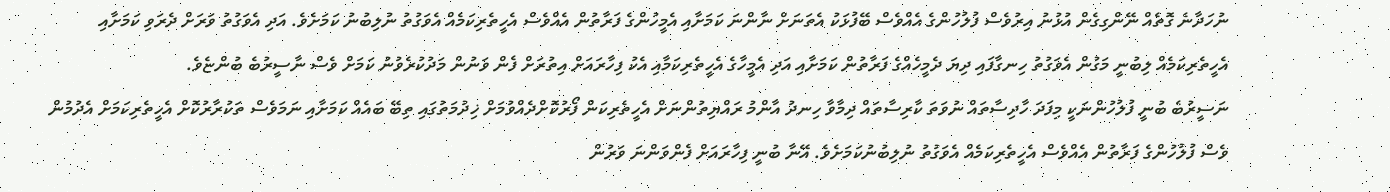ނުހަދާނެ ގޮތެއް ނޭންގިގެން އުޅުނު އިރުވެސް ފުލުހުންގެ އެއްވެސް ބޭފުޅަކު އެތަނަށް ނާންނަ ކަމަށާއި އެމީހުންގެ ފަރާތުން އެއްވެސް އެހީތެރިކަމެއް އެވަގުތު ނުލިބުނު ކަމަށެވެ. އަދި އެވަގުތު ވަރަށް ދެރަވި ކަމަށާއި އެހީތެރިކަމެއް ލިބުނީ މަގުން އެވަގުތު ހިނގާފައި ދިޔަ ދެމީހެއްގެ ފަރާތުން ކަމަށާއި އަދި އެމީހާގެ އެހީތެރިކަމާއި އެކު ފިހާރައަށް އިތުރަށް ފެން ވަނުން މަދުކުރެވުނު ކަމަށް ވެސް ނާސީރުބެ ބުންޏެވެ.
ނަސީރުބެ ބުނީ ފުލުހުންނަކީ މިފަދަ ހާދިސާތައް ނުވަތަ ކާރިސާތައް ދިމާވާ ހިނދު އާންމު ރައްޔިތުންނަށް އެހީތެރިކަން ފޯރުކޮށްދެއްވުމަށް ޚިދުމަތުގައި ތިބޭ ބައެއް ކަމަށާއި ނަމަވެސް ތަކުރާރުކޮށް އެހީތެރިކަމަށް އެދުމުން ވެސް ފުލުހުންގެ ފަރާތުން އެއްވެސް އެހީތެރިކަމެއް އެވަގުތު ނުލިބުނުކަމަށެވެ. އޭނާ ބުނީ ފިހާރައަށް ފެންވަންނަ ވަރުން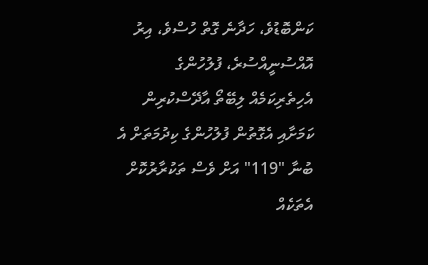ކަންބޮޑުވެ، ހަދާނެ ގޮތް ހުސްވެ، އިރު އޮއްސުނީއްސުރެ، ފުލުހުންގެ އެހިތެރިކަމެއް ލިބޭތޯ އާދޭސްކުރިން ކަމަށާއި އެގޮތުން ފުލުހުންގެ ކިދުމަތަށް އެ ބުނާ "119" އަށް ވެސް ތަކުރާރުކޮށް އެތަކެއް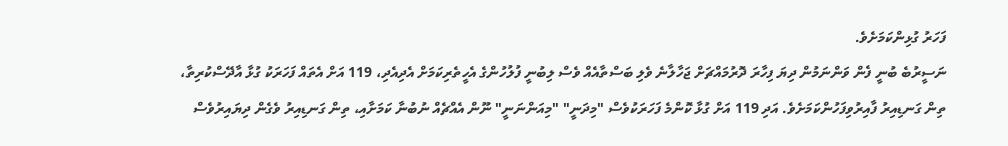ފަހަރު ގުޅިންކަމަށެވެ.
ނަސީރުބެ ބުނީ ފެން ވަންނަމުން ދިޔަ ފިހާރަ ދޮރުމައްޗަށް ޖަހާލާނެ ވެލި ބަސްތާއެއް ވެސް ލިބުނީ ފުލުހުންގެ އެހީތެރިކަމަށް އެދިއެދި، 119 އަށް އެތައް ފަހަރަކު ގުޅާ އާދޭސްކުރިތާ، ތިން ގަނޑިއިރު ފާއިރުވިފަހުންކަމަށެވެ. އަދި 119 އަށް ގުޅާ ކޮންމެ ފަހަރަކުވެސް "މިދަނީ" "މިއަންނަނީ" ނޫން އެއްޗެއް ނުބުނާ ކަމަށާއި، ތިން ގަނޑިއިރު ވެގެން ދިޔައިރުވެސް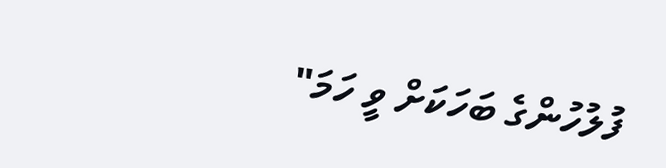ފުލުހުންގެ ބަހަކަށް ވީ ހަމަ"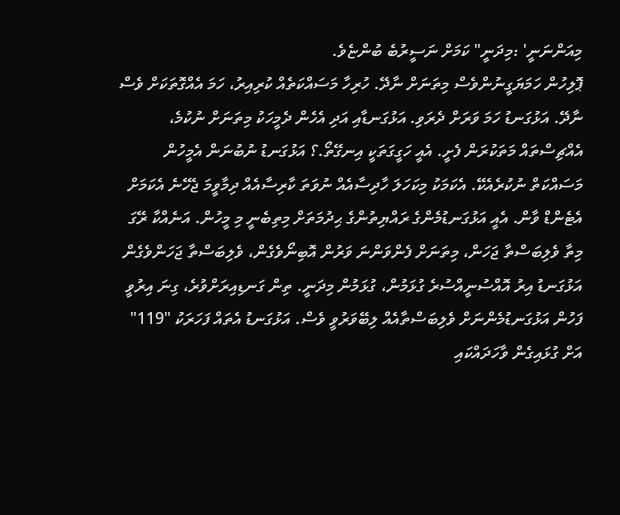މިއަންނަނީ' :މިދަނީ" ކަމަށް ނަސީރުބެ ބުންޏެވެ.
ޕޮލިހުން ހަމަޔަގީނުންވެސް މިތަނަށް ނާދޭ. ހުރިހާ މަސައްކަތެއް ކުރިއިރު، ހަމަ އެއްގޮތަކަށް ވެސް ނާދޭ. އަޅުގަނޑު ހަމަ ވަރަށް ދެރަވި. އަޅުގަނޑާއި އަދި އެހެން ދެމީހަކު މިތަނަށް ނުކުމެ، އެއްޗިސްތައް މަތަކުރަން ފެށީ. އެއީ ހަގީގަތަކީ އިނގޭތޯ.؟ އަޅުގަނޑު ނުބުނަން އެމީހުން މަސައްކަތް ނުކުރެއެކޭ. އެކަމަކު މިކަހަލަ ހާދިސާއެއް ނުވަތަ ކާރިސާއެއް ދިމާވީމަ ޖެހޭނެ އެކަމަށް އެޓެންޑް ވާން. އެއީ އަޅުގަނޑުމެންގެ ރައްޔިތުންގެ ޙިދުމަތަށް މިތިބެނީ މި މީހުން. އަނެއްކާ ރޭގަ މިތާ ވެލިބަސްތާ ޖަހަން، މިތަނަށް ފެންވަންނަ ވަރުން އޮބިނޯވެގެން، ވެލިބަސްތާ ޖަހަންވެގެން އަޅުގަނޑު އިރު އޮއްސުނީއްސުރެ ގުޅަމުން، ގުޅަމުން މިދަނީ. ތިން ގަނޑިއިރަށްވުރެ، ގިނަ އިރުވީ ފަހުން އަޅުގަނޑުމެންނަށް ވެލިބަސްތާއެއް ލިބޭވަރުވީ ވެސް. އަޅުގަނޑު އެތައް ފަހަރަކު "119" އަށް ގުޅައިގެން ވާހަދައްކައި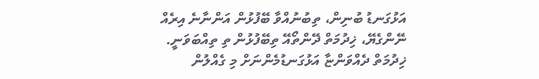އަޅުގަނޑު ބުނިން، ތިބުނުއްވާ ބޭފުޅުން އަންނާނެ އިރެއް ނޭންގެޔޭ، ޚިދުމަތް ދޭންތޯއޭ ތިބޭފުޅުން ތި ތިއްބަވަނީ. ޚިދުމަތް ދެއްވަންޏާ އަޅުގަނޑުމެންނަށް މި ގެއްލުން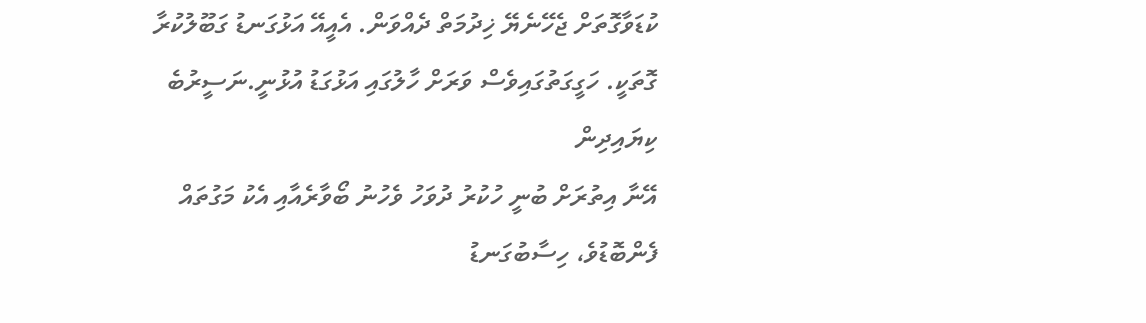ކުޑަވާގޮތަށް ޖެހޭނެޔޭ ޚިދުމަތް ދެއްވަން. އެއީއޭ އަޅުގަނޑު ގަބޫލުކުރާ ގޮތަކީ. ހަގީގަތުގައިވެސް ވަރަށް ހާލުގައި އަޅުގަޑު އުޅުނީ.ނަސީރުބެ ކިޔައިދިން
އޭނާ އިތުރަށް ބުނީ ހުކުރު ދުވަހު ވެހުނު ބޯވާރެއާއި އެކު މަގުތައް ފެންބޮޑުވެ، ހިސާބުގަނޑު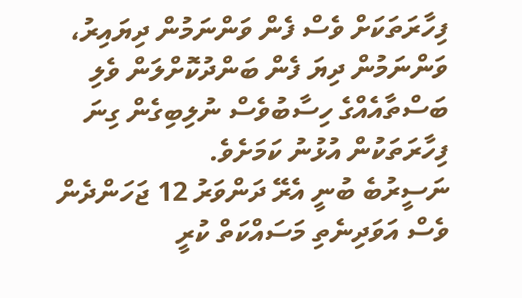ފިހާރަތަކަށް ވެސް ފެން ވަންނަމުން ދިޔައިރު، ވަންނަމުން ދިޔަ ފެން ބަންދުކޮށްލަން ވެލި ބަސްތާއެއްގެ ހިސާބުވެސް ނުލިބިގެން ގިނަ ފިހާރަތަކުން އުޅުނު ކަމަށެވެ.
ނަސީރުބެ ބުނީ އެރޭ ދަންވަރު 12 ޖަހަންދެން ވެސް އަވަދިނެތި މަސައްކަތް ކުރީ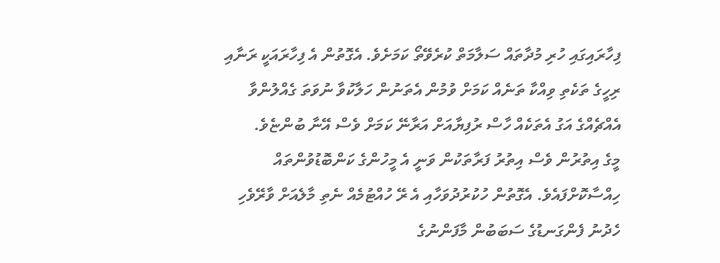ފިހާރައިގައި ހުރި މުދާތައް ސަލާމަތް ކުރެވޭތޯ ކަމަށެވެ. އެގޮތުން އެ ފިހާރައަކީ ރަނާއި ރިހީގެ ތަކެތި ވިއްކާ ތަނެއް ކަމަށް ވުމުން އެތަނުން ހަލާކުވާ ނުވަތަ ގެއްލުންވާ އެއްޗެއްގެ އަގު އެތަކެއް ހާސް ރުފިޔާއަށް އަރާނޭ ކަމަށް ވެސް އޭނާ ބުންޏެވެ.
މީގެ އިތުރުން ވެސް އިތުރު ފަރާތަކުން ވަނީ އެ މީހުންގެ ކަންބޮޑުވުންތައް ހިއްސާކޮށްފައެވެ. އެގޮތުން ހުކުރުދުވަހާއި އެ ރޭ ހުއްޓުމެއް ނެތި މާލެއަށް ވާރޭވެހި ހެދުނު ފެންގަނޑުގެ ސަބަބުން މާފަންނުގެ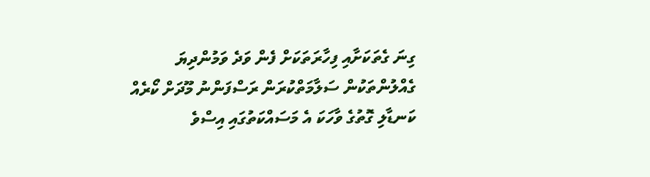ގިނަ ގެތަކަށާއި ފިހާރަތަކަށް ފެން ވަދެ ވަމުންދިޔަ ގެއްލުންތަކުން ސަލާމަތްކުރަން ރަސްފަންނު މޫދަށް ކޯރެއް ކަނޑާލި ގޮތުގެ ވާހަކަ އެ މަސައްކަތުގައި އިސްވެ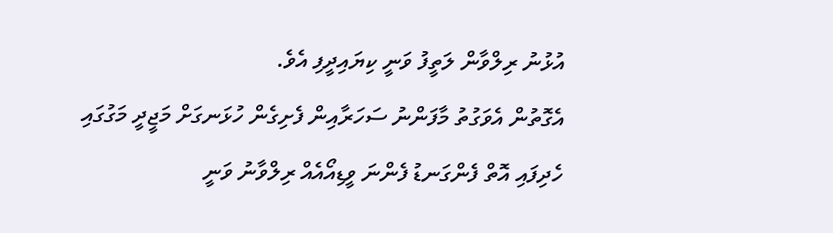އުޅުނު ރިލްވާން ލަތީފު ވަނީ ކިޔައިދީފި އެވެ.
އެގޮތުން އެވަގުތު މާފަންނު ސަހަރާއިން ފެށިގެން ހުޅަނގަށް މަޖީދީ މަގުގައި ހެދިފައި އޮތް ފެންގަނޑު ފެންނަ ވީޑިއޯއެއް ރިލްވާނު ވަނީ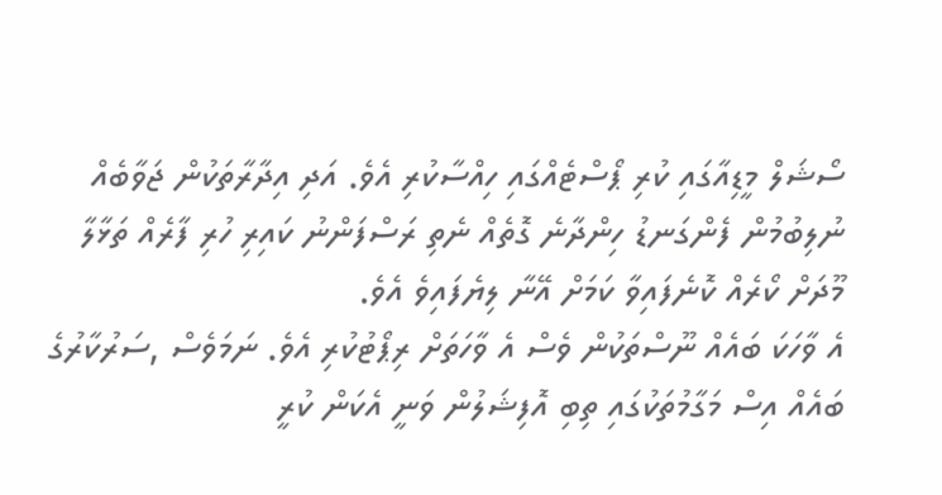ސޯޝަލް މީޑިއާގައި ކުރި ޕޯސްޓެއްގައި ހިއްސާކުރި އެވެ. އަދި އިދާރާތަކުން ޖަވާބެއް ނުލިބުމުން ފެންގަނޑު ހިންދާނެ ގޮތެއް ނެތި ރަސްފަންނު ކައިރި ހުރި ފާރެއް ތަޅާލާ މޫދަށް ކޯރެއް ކޮނެފައިވާ ކަމަށް އޭނާ ލިޔެފައިވެ އެވެ.
އެ ވާހަކަ ބައެއް ނޫސްތަކުން ވެސް އެ ވާހަތަށް ރިޕޯޓުކުރި އެވެ. ނަމަވެސް ,ސަރުކާރުގެ ބައެއް އިސް މަގާމުތަކުގައި ތިބި އޮފިޝަލުން ވަނީ އެކަން ކުރީ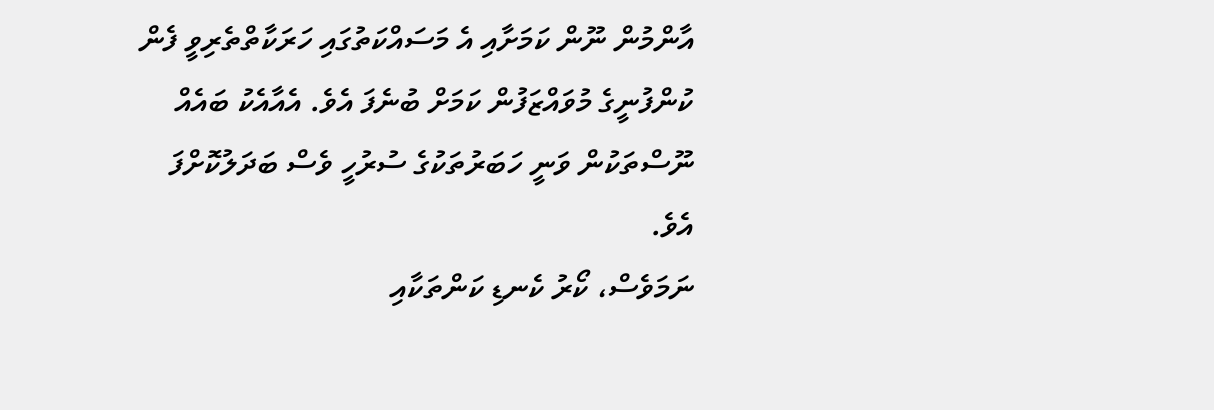އާންމުން ނޫން ކަމަށާއި އެ މަސައްކަތުގައި ހަރަކާތްތެރިވީ ފެން ކުންފުނީގެ މުވައްޒަފުން ކަމަށް ބުނެފަ އެވެ. އެއާއެކު ބައެއް ނޫސްތަކުން ވަނީ ހަބަރުތަކުގެ ސުރުހީ ވެސް ބަދަލުކޮށްފަ އެވެ.
ނަމަވެސް، ކޯރު ކެނޑި ކަންތަކާއި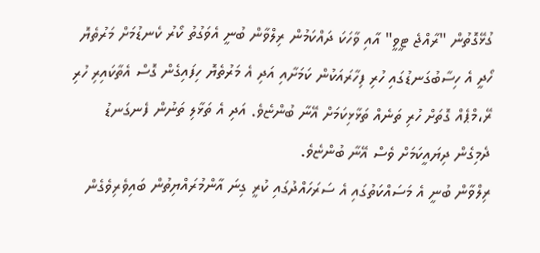ގުޅޭގޮތުން "ރާއްޖެ ޓީވީ" އާއި ވާހަކަ ދައްކަމުން ރިލްވާން ބުނީ އެވަގުތު ކޯރު ކެނޑުމަށް މަރުތެޔޮ ހޯދީ އެ ހިސާބުގަނޑުގައި ހުރި ފިހާރައަކުން ކަމަށާއި އަދި އެ މަރުތެޔޮ ހިފައިގެން ގޮސް އެތާކައިރި ހުރި ރޭ،މްޕެއް ގޮތަށް ހުރި ތަނެއް ތަޅާޅިކަމަށް އޭނާ ބުންޏެވެ. އަދި އެ ތަޅާލި ތަނުން ފެނގަނޑު ދެމިގެން ދިޔައީކަމަށް ވެސް އޭނާ ބުންޏެވެ.
ރިލްވާން ބުނީ އެ މަސައްކަތުގައި އެ ސަރަހައްދުގައި ކުރީ ގިނަ އާންމުރައްޔިތުން ބައިވެރިވެގެން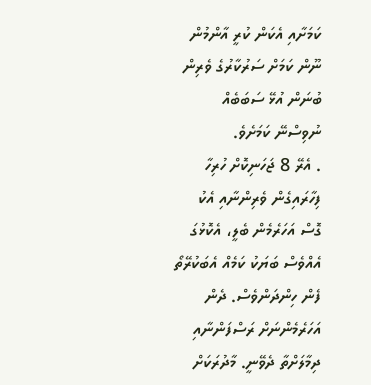ކަމަށާއި އެކަން ކުރީ އާންމުން ނޫން ކަމަށް ސަރުކާރުގެ ވެރިން ބުނަން އުޅޭ ސަބަބެއް ނުވިސްނޭ ކަމަށެވެ.
. އެރޭ 8 ޖަހަނިކޮށް ހުރިހާ ފިހާރައިގެން ވެރިންނާއި އެކު ގޮސް އަހަރެމެން ބެލީ، އެކޮޅުގަ އެއްވެސް ބަޔަކު ކަމެއް އެބަކުރޭތޯ ފެން ހިންދަންވެސް. ދެން އަހަރެމެންނަށް ރަސްފަންނާއި ދިމާލަށްތާ ދެވޭނީ. މާދުރަކަށް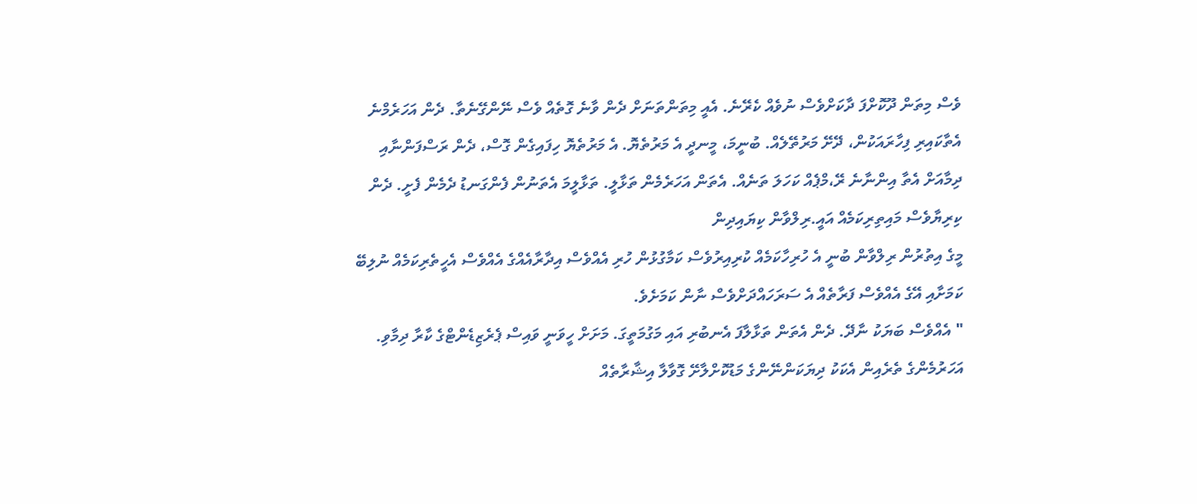ވެސް މިތަން ދޫކޮށްފަ ދާކަށްވެސް ނުވެއް ކެރޭނެ. އެއީ މިތަންތަނަށް ދެން ވާނެ ގޮތެއް ވެސް ނޭންގޭނެތާ. ދެން އަހަރެމްނެ އެތާކައިރި ފިހާރައަކުން، ދޭށޭ މަރުތޭލެއް. ބުނީމަ، މީނދީ އެ މަރުތެޔޮ. އެ މަރުތެޔޮ ހިފައިގެން ގޮސް، ދެން ރަސްފަންނާއި ދިމާއަށް އެތާ އިންނާނެ ރޭ،މްޕެއް ކަހަލަ ތަނެއް. އެތަން އަހަރެމެން ތަޅާލީ. ތަޅާލީމަ އެތަނުން ފެންގަނޑު ދެމެން ފެށީ. ދެން ކިރިޔާވެސް މައިތިރިކަމެއް އައީ.ރިލްވާން ކިޔައިދިން
މީގެ އިތުރުން ރިލްވާން ބުނީ އެ ހުރިހާކަމެއް ކުރިއިރުވެސް ކަމާގުޅުން ހުރި އެއްވެސް އިދާރާއެއްގެ އެއްވެސް އެހީތެރިކަމެއް ނުލިބޭ ކަމަށާއި އޭގެ އެއްވެސް ފަރާތެއް އެ ސަރަހައްދަށްވެސް ނާން ކަމަށެވެ.
" އެއްވެސް ބަޔަކު ނާދޭ. ދެން އެތަން ތަޅާލާފަ އެނބުރި އައި މަގުމަތީގަ. މަށަށް ހީވަނީ ވައިސް ޕެރެޒިޑެންޓްގެ ކާރާ ދިމާވި. އަހަރުމެންގެ ތެރެއިން އެކަކު ދިޔަކަންނޭންގެ މަޑުކޮށްލާށޭ ގޮވާލާ އިޝާރާތެއް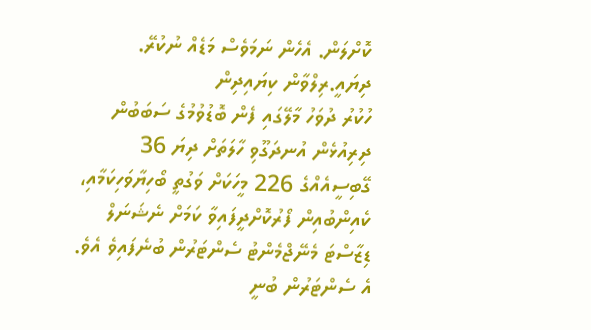ކޮށްލަން. އެހެން ނަމަވެސް މަޑެއް ނުކުރޭ. ދިޔައީ.ރިލްވާން ކިޔައިދިން
ހުކުރު ދުވަހު މާލޭގައި ފެން ބޮޑުވުމުގެ ސަބަބުން ދިރިއުޅެން އުނދަގޫވި ހާލަތަށް ދިޔަ 36 ގޭބިސީއެއްގެ 226 މީހަކަށް ވަގުތީ ބޯހިޔާވަހިކަމާއި، ކެއިންބުއިން ފޯރުކޮށްދީފައިވާ ކަމަށް ނެޝަނަލް ޑިޒާސްޓަ މެނޭޖްމެންޓު ސެންޓަރުން ބުނެފައިވެ އެވެ.
އެ ސެންޓަރުން ބުނީ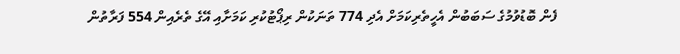ފެން ބޮޑުވުމުގެ ސަބަބުން އެހީތެރިކަމަށް އެދި 774 ތަނަކުން ރިޕޯޓުކުރި ކަމަށާއި އޭގެ ތެރެއިން 554 ފަރާތުން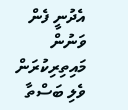އެދުނީ ފެން ވަނުން މައިތިރިކުރަން ވެލި ބަސްތާ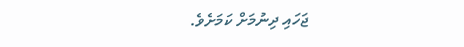ޖަހައި ދިނުމަށް ކަމަށެވެ.